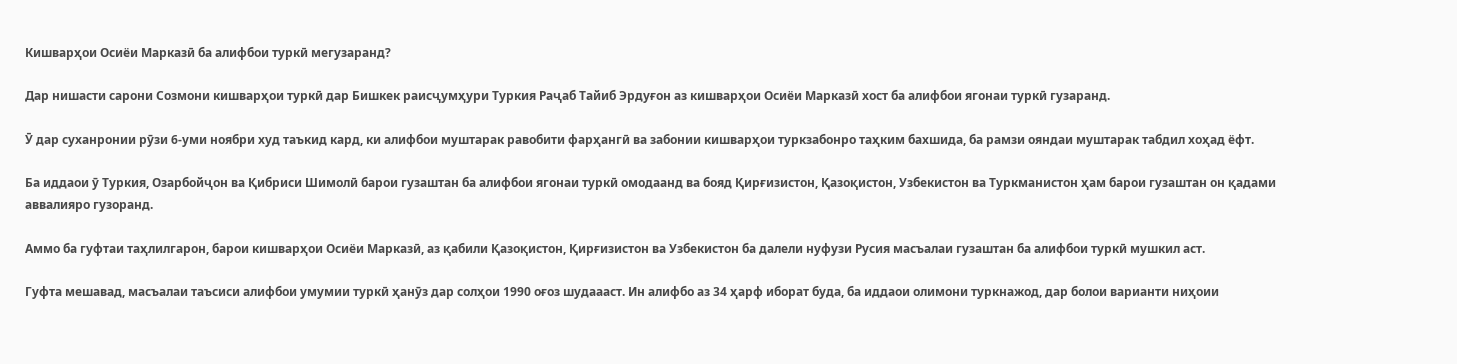Кишварҳои Осиёи Марказӣ ба алифбои туркӣ мегузаранд?

Дар нишасти сарони Созмони кишварҳои туркӣ дар Бишкек раисҷумҳури Туркия Раҷаб Тайиб Эрдуғон аз кишварҳои Осиёи Марказӣ хост ба алифбои ягонаи туркӣ гузаранд.

Ӯ дар суханронии рӯзи 6-уми ноябри худ таъкид кард, ки алифбои муштарак равобити фарҳангӣ ва забонии кишварҳои туркзабонро таҳким бахшида, ба рамзи ояндаи муштарак табдил хоҳад ёфт.

Ба иддаои ӯ Туркия, Озарбойҷон ва Қибриси Шимолӣ барои гузаштан ба алифбои ягонаи туркӣ омодаанд ва бояд Қирғизистон, Қазоқистон, Узбекистон ва Туркманистон ҳам барои гузаштан он қадами аввалияро гузоранд.

Аммо ба гуфтаи таҳлилгарон, барои кишварҳои Осиёи Марказӣ, аз қабили Қазоқистон, Қирғизистон ва Узбекистон ба далели нуфузи Русия масъалаи гузаштан ба алифбои туркӣ мушкил аст.

Гуфта мешавад, масъалаи таъсиси алифбои умумии туркӣ ҳанӯз дар солҳои 1990 оғоз шудаааст. Ин алифбо аз 34 ҳарф иборат буда, ба иддаои олимони туркнажод, дар болои варианти ниҳоии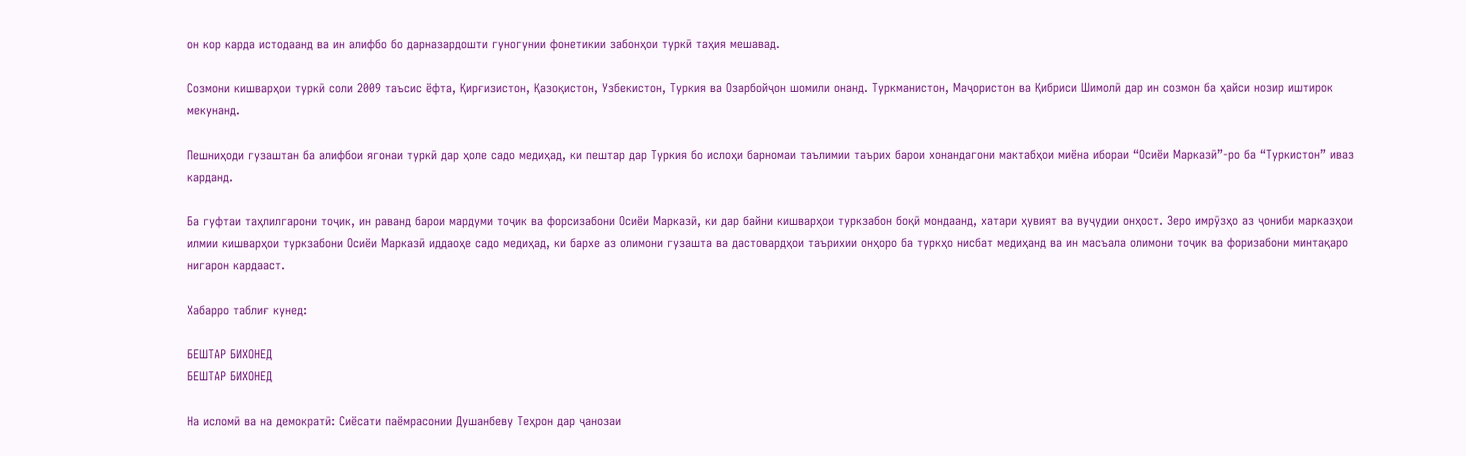он кор карда истодаанд ва ин алифбо бо дарназардошти гуногунии фонетикии забонҳои туркӣ таҳия мешавад.

Созмони кишварҳои туркӣ соли 2009 таъсис ёфта, Қирғизистон, Қазоқистон, Узбекистон, Туркия ва Озарбойҷон шомили онанд. Туркманистон, Маҷористон ва Қибриси Шимолӣ дар ин созмон ба ҳайси нозир иштирок мекунанд.

Пешниҳоди гузаштан ба алифбои ягонаи туркӣ дар ҳоле садо медиҳад, ки пештар дар Туркия бо ислоҳи барномаи таълимии таърих барои хонандагони мактабҳои миёна ибораи “Осиёи Марказӣ”-ро ба “Туркистон” иваз карданд.

Ба гуфтаи таҳлилгарони тоҷик, ин раванд барои мардуми тоҷик ва форсизабони Осиёи Марказӣ, ки дар байни кишварҳои туркзабон боқӣ мондаанд, хатари ҳувият ва вуҷудии онҳост. Зеро имрӯзҳо аз ҷониби марказҳои илмии кишварҳои туркзабони Осиёи Марказӣ иддаоҳе садо медиҳад, ки бархе аз олимони гузашта ва дастовардҳои таърихии онҳоро ба туркҳо нисбат медиҳанд ва ин масъала олимони тоҷик ва форизабони минтақаро нигарон кардааст.

Хабарро таблиғ кунед:

БЕШТАР БИХОНЕД
БЕШТАР БИХОНЕД

На исломӣ ва на демократӣ: Сиёсати паёмрасонии Душанбеву Теҳрон дар ҷанозаи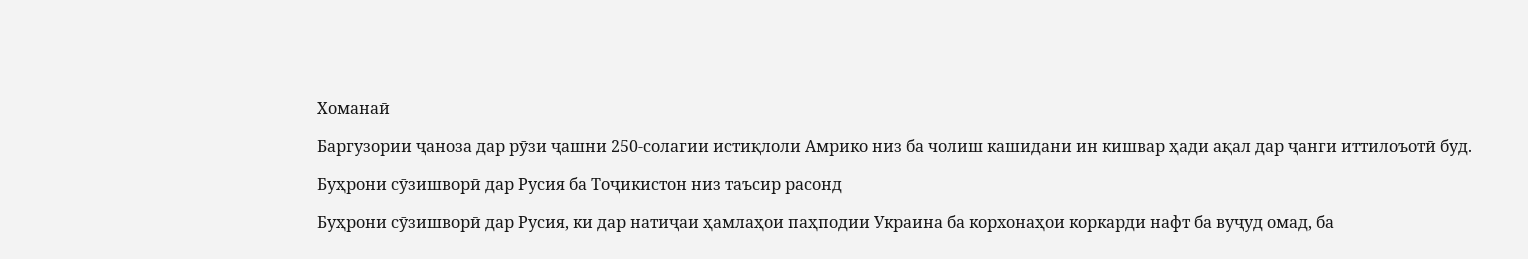Хоманаӣ

Баргузории ҷаноза дар рӯзи ҷашни 250-солагии истиқлоли Амрико низ ба чолиш кашидани ин кишвар ҳади ақал дар ҷанги иттилоъотӣ буд.

Буҳрони сӯзишворӣ дар Русия ба Тоҷикистон низ таъсир расонд

Буҳрони сӯзишворӣ дар Русия, ки дар натиҷаи ҳамлаҳои паҳподии Украина ба корхонаҳои коркарди нафт ба вуҷуд омад, ба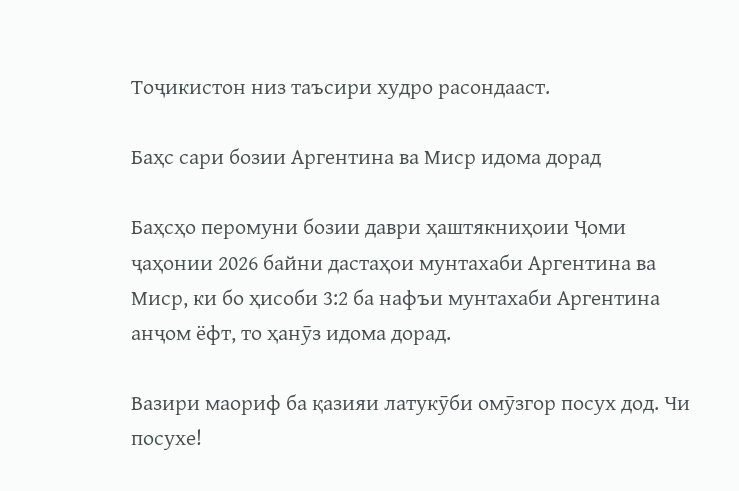Тоҷикистон низ таъсири худро расондааст.

Баҳс сари бозии Аргентина ва Миср идома дорад

Баҳсҳо перомуни бозии даври ҳаштякниҳоии Ҷоми ҷаҳонии 2026 байни дастаҳои мунтахаби Аргентина ва Миср, ки бо ҳисоби 3:2 ба нафъи мунтахаби Аргентина анҷом ёфт, то ҳанӯз идома дорад.

Вазири маориф ба қазияи латукӯби омӯзгор посух дод. Чи посухе!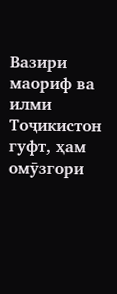Вазири маориф ва илми Тоҷикистон гуфт, ҳам омӯзгори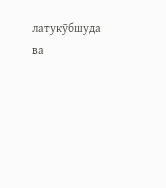латукӯбшуда ва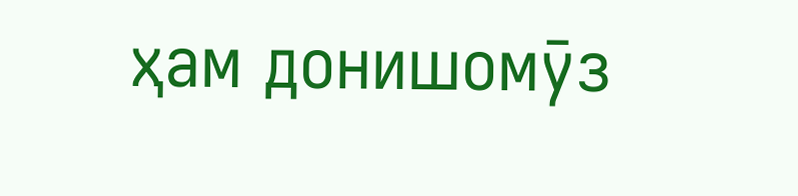ҳам донишомӯз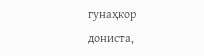гунаҳкор дониста,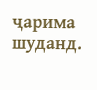ҷарима шуданд.